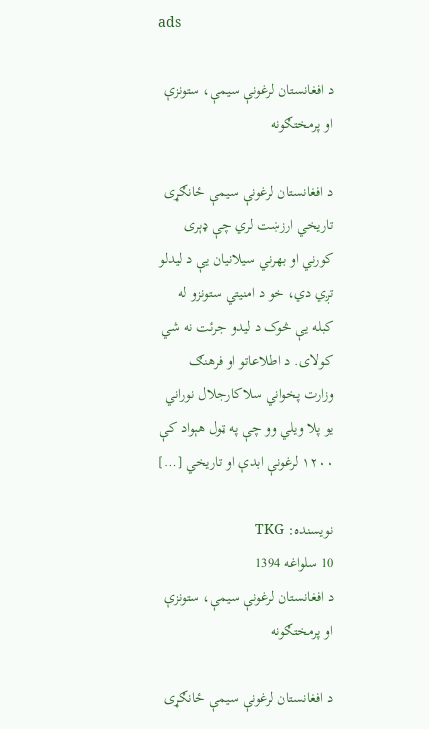ads

د افغانستان لرغونې سيمې، ستونزې او پرمختګونه

د افغانستان لرغونې سيمې ځانګړی تاریخي ارزښت لري چې ډېری کورني او بهرني سیلانیان يې د ليدلو تږي دي، خو د امنيتي ستونزو له كبله يې څوک د ليدو جرئت نه شي كولاى. د اطلاعاتو او فرهنګ وزارت پخواني سلاکارجلال نوراني یو پلا ویلي وو چې په ټول هېواد کې ۱۲۰۰ لرغونې ابدې او تاریخي […]

نویسنده: TKG
10 سلواغه 1394
د افغانستان لرغونې سيمې، ستونزې او پرمختګونه

د افغانستان لرغونې سيمې ځانګړی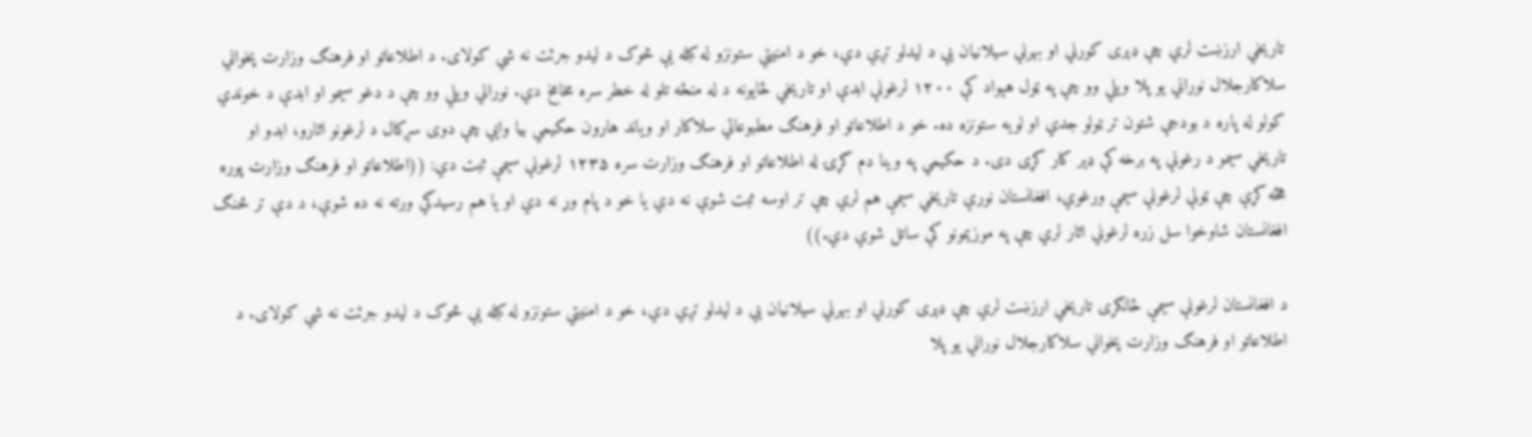تاریخي ارزښت لري چې ډېری کورني او بهرني سیلانیان يې د ليدلو تږي دي، خو د امنيتي ستونزو له كبله يې څوک د ليدو جرئت نه شي كولاى. د اطلاعاتو او فرهنګ وزارت پخواني سلاکارجلال نوراني یو پلا ویلي وو چې په ټول هېواد کې ۱۲۰۰ لرغونې ابدې او تاریخي ځایونه د له منځه تلو له خطر سره مخامخ دي. نوراني ویلي وو چې د دغو سیمو او ابدې د خوندي کولو له پاره د بودجې شتون تر ټولو جدي او لویه ستونزه ده. خو د اطلاعاتو او فرهنګ مطبوعاتي سلاکار او وياند هارون حکيمي بيا وايي چې دوی سږکال د لرغونو اثارو، ابدو او تاریخي سیمو د رغونې په برخه کې ډېر کار کړی دی. د حکیمي په وینا دم ګړۍ له اطلاعاتو او فرهنګ وزارت سره ۱۲۳۵ لرغونې سيمې ثبت دي: ((اطلاعاتو او فرهنګ وزارت پوره هڅه کړې چې ټولې لرغونې سيمې ورغوي، افغانستان نورې تاريخي سيمې هم لري چې تر اوسه ثبت شوې نه دي يا خو د پام وړ نه دي او يا هم رسيدګي ورته نه ده شوې، د دې تر څنګ افغانستان شاوخوا سل زره لرغوني اثار لري چې په موزيمونو کې ساتل شوي دي.))

د افغانستان لرغونې سيمې ځانګړی تاریخي ارزښت لري چې ډېری کورني او بهرني سیلانیان يې د ليدلو تږي دي، خو د امنيتي ستونزو له كبله يې څوک د ليدو جرئت نه شي كولاى. د اطلاعاتو او فرهنګ وزارت پخواني سلاکارجلال نوراني یو پلا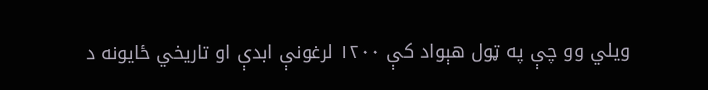ویلي وو چې په ټول هېواد کې ۱۲۰۰ لرغونې ابدې او تاریخي ځایونه د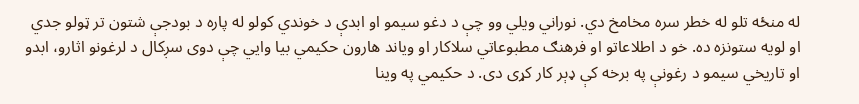له منځه تلو له خطر سره مخامخ دي. نوراني ویلي وو چې د دغو سیمو او ابدې د خوندي کولو له پاره د بودجې شتون تر ټولو جدي او لویه ستونزه ده. خو د اطلاعاتو او فرهنګ مطبوعاتي سلاکار او وياند هارون حکيمي بيا وايي چې دوی سږکال د لرغونو اثارو، ابدو او تاریخي سیمو د رغونې په برخه کې ډېر کار کړی دی. د حکیمي په وینا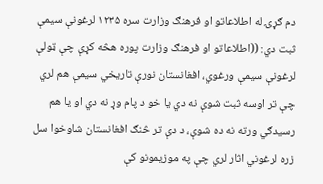دم ګړۍ له اطلاعاتو او فرهنګ وزارت سره ۱۲۳۵ لرغونې سيمې ثبت دي: ((اطلاعاتو او فرهنګ وزارت پوره هڅه کړې چې ټولې لرغونې سيمې ورغوي، افغانستان نورې تاريخي سيمې هم لري چې تر اوسه ثبت شوې نه دي يا خو د پام وړ نه دي او يا هم رسيدګي ورته نه ده شوې، د دې تر څنګ افغانستان شاوخوا سل زره لرغوني اثار لري چې په موزيمونو کې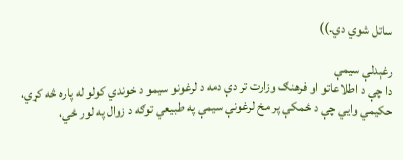ساتل شوي دي.))

رغېدلې سیمې
دا چې د اطلاعاتو او فرهنګ وزارت تر دې دمه د لرغونو سیمو د خوندي کولو له پاره څه کړي، حکيمي وايي چې د ځمکې پر مخ لرغونې سيمې په طبيعي توګه د زوال په لور ځي،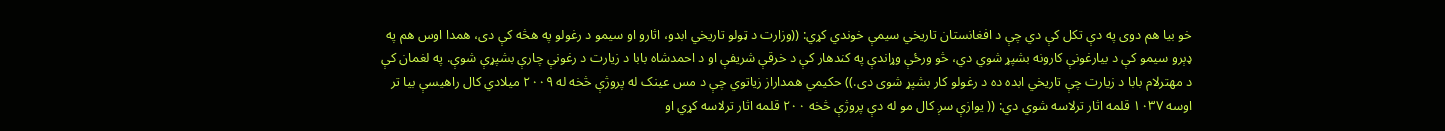خو بیا هم دوی په دې تکل کې دي چې د افغانستان تاریخي سیمې خوندي کړي: ((وزارت د ټولو تاريخي ابدو، اثارو او سیمو د رغولو په هڅه کې دی، همدا اوس هم په ډېرو سيمو کې د بیارغونې کارونه بشپړ شوي دي، څو ورځې وړاندې په کندهار کې د خرقې شريفې او د احمدشاه بابا د زیارت د رغونې چارې بشپړې شوې. په لغمان کې د مهترلام بابا د زیارت چې تاريخي ابده ده د رغولو کار بشپړ شوی دی.)) حکيمي همداراز زیاتوي چې د مس عينک له پروژې څخه له ۲۰۰۹ میلادي کال راهیسې بيا تر اوسه ۱۰۳۷ قلمه اثار ترلاسه شوي دي: (( يوازې سږ کال مو له دې پروژې څخه ۲۰۰ قلمه اثار ترلاسه کړي او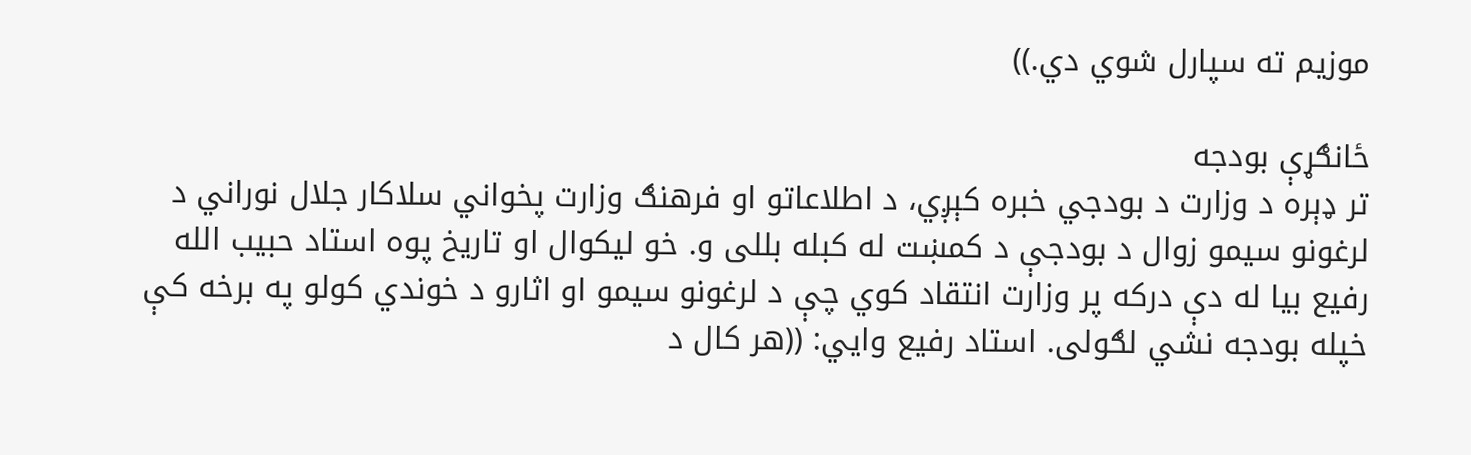موزيم ته سپارل شوي دي.))

ځانګړې بودجه
تر ډېره د وزارت د بودجي خبره کېږي، د اطلاعاتو او فرهنګ وزارت پخواني سلاکار جلال نوراني د لرغونو سيمو زوال د بودجې د کمښت له کبله بللی و. خو ليکوال او تاريخ پوه استاد حبیب الله رفیع بیا له دې درکه پر وزارت انتقاد کوي چې د لرغونو سیمو او اثارو د خوندي کولو په برخه کې خپله بودجه نشي لګولی. استاد رفیع وايي: ((هر کال د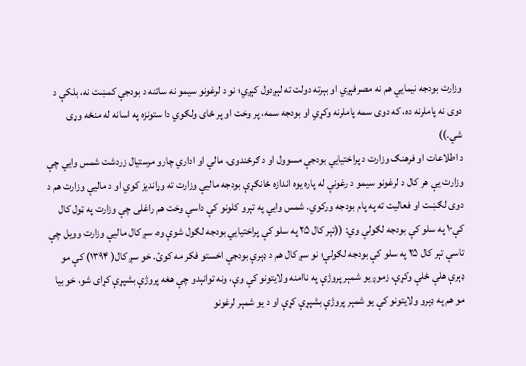وزارت بودجه نیمايي هم نه مصرفېږي او بېرته دولت ته لېږدول کېږي؛ نو د لرغونو سيمو نه ساتنه د بودجې کمښت نه، بلکې د دوی نه پاملرنه ده، که دوی سمه پاملرنه وکړي او بودجه سمه، پر وخت او پر ځای ولګوي دا ستونزه په اسانه له منځه وړی شي.))
د اطلاعات او فرهنګ وزارت د پراختيايي بودجې مسوول او د ګرځندوی، مالي او اداري چارو مرستيال زردشت شمس وايي چې وزارت يې هر کال د لرغونو سيمو د رغونې له پاره يوه اندازه ځانګړې بودجه ماليې وزارت ته وړانديز کوي او د ماليې وزارت هم د دوی لګښت او فعاليت ته په پام بودجه ورکوي. شمس وايي په تېرو کلونو کې داسې وخت هم راغلی چې وزارت په ټول کال کې۱۰ په سلو کې بودجه لګولې وي: ((تېر کال ۲۵ په سلو کې پراختيايي بودجه لګول شوې وه، سږ کال ماليې وزارت وويل چې تاسې تېر کال ۲۵ په سلو کې بودجه لګولې؛ نو سږ کال هم د ډېرې بودجې اخستو فکر مه کوئ. خو سږ کال( ۱۳۹۴) کې مو ډېرې هلې ځلې وکړې، زموږ يو شمېر پروژې په ناامنه ولايتونو کې وې، ونه توانېدو چې هغه پروژې بشپړې کړای شو، خو بيا مو هم په ډېرو ولايتونو کې يو شمېر پروژې بشپړې کړې او د يو شمېر لرغونو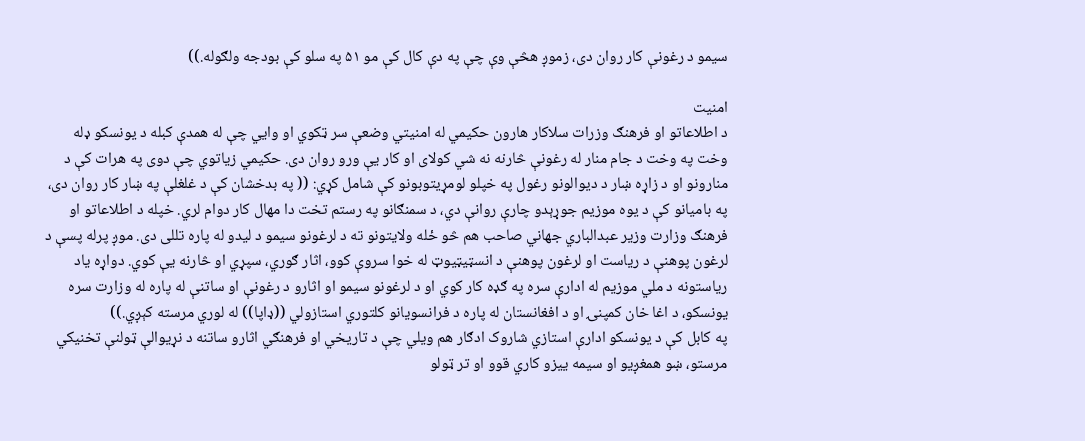سيمو د رغونې کار روان دی، زموږ هڅې وې چې په دې کال کې مو ۵۱ په سلو کې بودجه ولګوله.))

امنیت
د اطلاعاتو او فرهنګ وزرات سلاکار هارون حکيمي له امنيتي وضعې سر ټکوي او وايي چې له همدې کبله د يونسکو ډله وخت په وخت د جام منار له رغونې څارنه نه شي کولای او کار یې ورو روان دی. حکيمي زياتوي چې دوی په هرات کې د منارونو او د زاړه ښار د دیوالونو رغول په خپلو لومړیتوبونو کې شامل کړي: (( په بدخشان کې د غلغلې په ښار کار روان دی، په باميانو کې د يوه موزيم جوړېدو چارې روانې دي، د سمنګانو په رستم تخت دا مهال کار دوام لري. خپله د اطلاعاتو او فرهنګ وزارت وزير عبدالباري جهاني صاحب هم څو ځله ولايتونو ته د لرغونو سيمو د ليدو له پاره تللی دی. موږ پرله پسې د لرغون پوهنې د رياست او لرغون پوهنې د انسټیټيوټ له خوا سروې کوو، اثار ګوري، سپړي او څارنه يې کوي. دواړه ياد رياستونه د ملي موزيم له ادارې سره په ګډه کار کوي او د لرغونو سيمو او اثارو د رغونې او ساتنې له پاره له وزارت سره يونسکو، د اغا خان کمپنۍ او د افغانستان له پاره د فرانسویانو کلتوري استازولي ((ډاپا)) له لوري مرسته کېږي.))
په کابل کې د یونسکو ادارې استازي شاروک ادګار هم ویلي چې د تاریخي او فرهنګي اثارو ساتنه د نړیوالې ټولنې تخنیکي مرستو، ښو همغږیو او سیمه يیزو کاري قوو او تر ټولو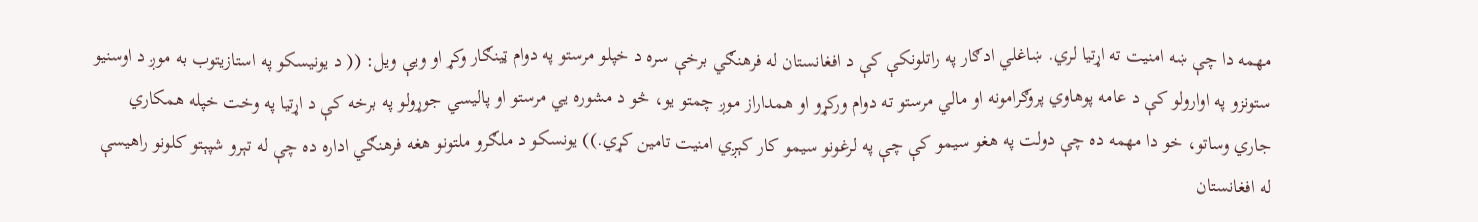مهمه دا چې ښه امنيت ته اړتیا لري. ښاغلي ادګار په راتلونکې کې د افغانستان له فرهنګي برخې سره د خپلو مرستو په دوام ټینګار وکړ او ویې ویل: (( د یونیسکو په استازیتوب به موږ د اوسنیو ستونزو په اوارولو کې د عامه پوهاوي پروګرامونه او مالي مرستو ته دوام ورکړو او همداراز موږ چمتو یو، څو د مشوره يي مرستو او پالیسي جوړولو په برخه کې د اړتیا په وخت خپله همکاري جاري وساتو، خو دا مهمه ده چې دولت په هغو سيمو کې چې په لرغونو سيمو کار کېږي امنيت تامین کړي.)) یونسکو د ملګرو ملتونو هغه فرهنګي اداره ده چې له تېرو شپېتو کلونو راهیسې له افغانستان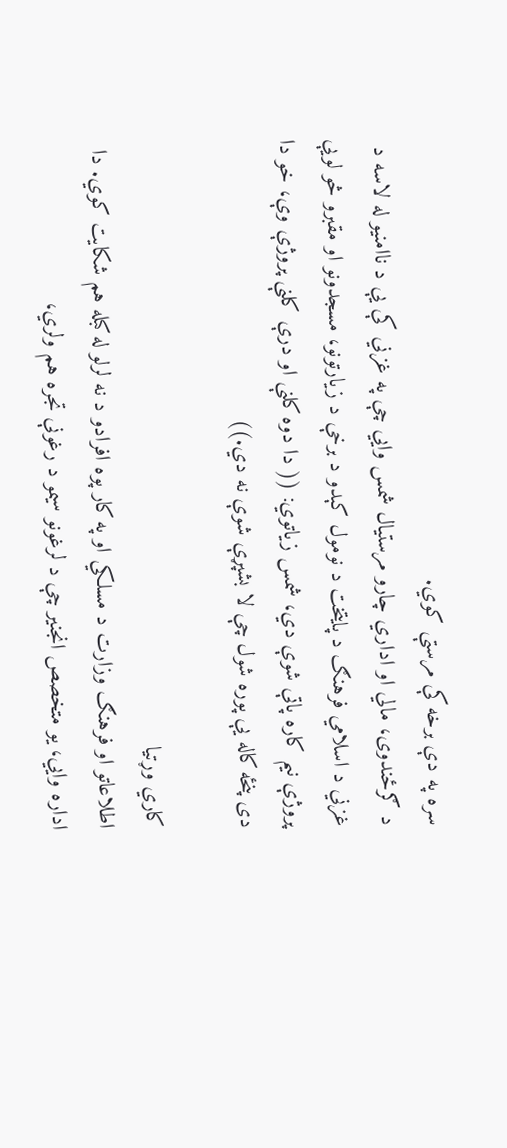سره په دې برخه کې مرستې کوي.
د ګرځندوی، مالي او اداري چارو مرستيال شمس وايي چې په غزني کې يې د ناامنيو له لاسه د غزني د اسلامي فرهنګ د پايتخت د نومول کېدو د برخې د زيارتونو، مسجدونو او مقبرو څو لويې پروژې نيم کاره پاتې شوې دي، شمس زیاتوي: (( دا دوه کلنې او درې کلنې پروژې وې، خو دا دی پنځه کاله يې پوره شول چې لا بشپړې شوې نه دي.))

کاري وړتیا
اطلاعاتو او فرهنګ وزارت د مسلکي او په کار پوه افرادو د نه لرلو له کبله هم شکایت کوي. دا اداره وايي، یو متخصص انجنیر چې د لرغونو سیمو د رغونې تجره هم ولري،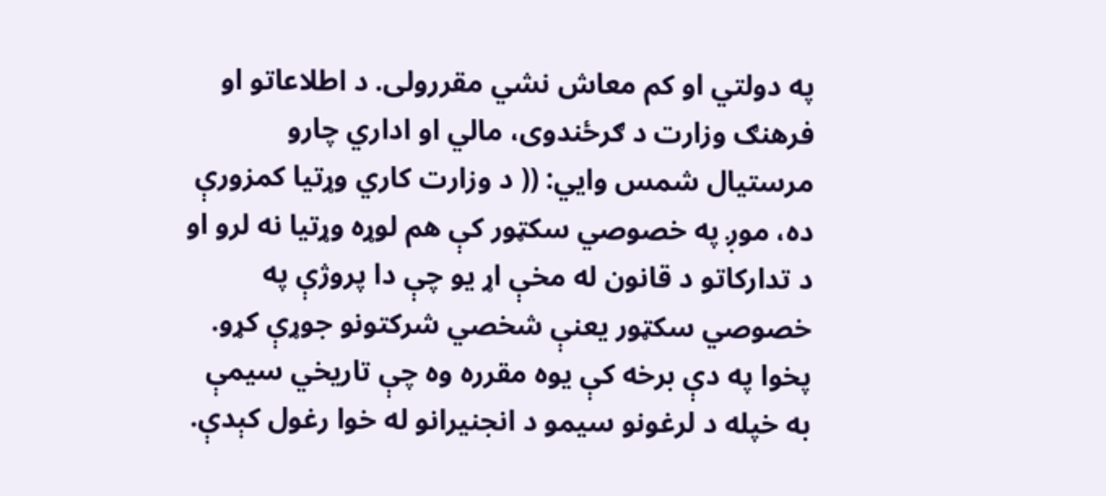په دولتي او کم معاش نشي مقررولی. د اطلاعاتو او فرهنګ وزارت د ګرځندوی، مالي او اداري چارو مرستيال شمس وايي: (( د وزارت کاري وړتيا کمزورې ده، موږ په خصوصي سکټور کې هم لوړه وړتيا نه لرو او د تدارکاتو د قانون له مخې اړ يو چې دا پروژې په خصوصي سکټور يعنې شخصي شرکتونو جوړې کړو. پخوا په دې برخه کې يوه مقرره وه چې تاريخي سيمې به خپله د لرغونو سيمو د انجنيرانو له خوا رغول کېدې.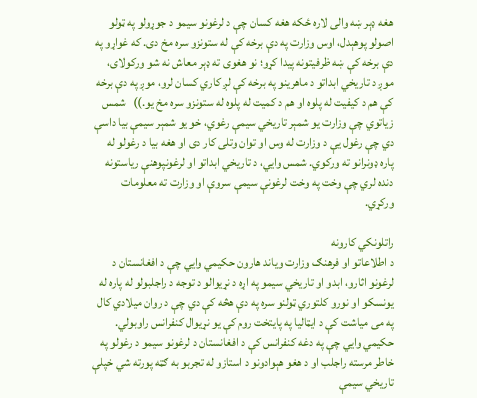هغه ډېر ښه والی لاره ځکه هغه کسان چې د لرغونو سيمو د جوړولو په ټولو اصولو پوهېدل، اوس وزارت په دې برخه کې له ستونزو سره مخ دی. که غواړو په دې برخه کې ښه ظرفيتونه پيدا کړو؛ نو هغوی ته ډېر معاش نه شو ورکولای، موږ د تاريخي ابداتو د ماهرینو په برخه کې لږ کاري کسان لرو، موږ په دې برخه کې هم د کيفيت له پلوه او هم د کميت له پلوه له ستونزو سره مخ يو.))   شمس زیاتوي چې وزارت يو شمېر تاريخي سيمې رغوي، خو يو شمېر سیمې بیا داسې دي چې رغول یې د وزارت له وس او توان وتلی کار دی او هغه بيا د رغولو له پاره ډونرانو ته ورکوي. شمس وايي، د تاريخي ابداتو او لرغونپوهنې رياستونه دنده لري چې وخت په وخت لرغونې سيمې سروې او وزارت ته معلومات ورکړي.

راتلونکي کارونه
د اطلاعاتو او فرهنګ وزارت ویاند هارون حکیمي وايي چې د افغانستان د لرغونو اثارو، ابدو او تاریخي سیمو په اړه د نړیوالو د توجه د راجلبولو له پاره له یونسکو او نورو کلتوري ټولنو سره په دې هڅه کې دي چې د روان میلادي کال په می میاشت کې د ايټاليا په پايتخت روم کې یو نړیوال کنفرانس راوبولي. حکیمي وايي چې په دغه کنفرانس کې د افغانستان د لرغونو سیمو د رغولو په خاطر مرسته راجلب او د هغو هېوادونو د استازو له تجربو به ګټه پورته شي خپلې تاریخي سیمې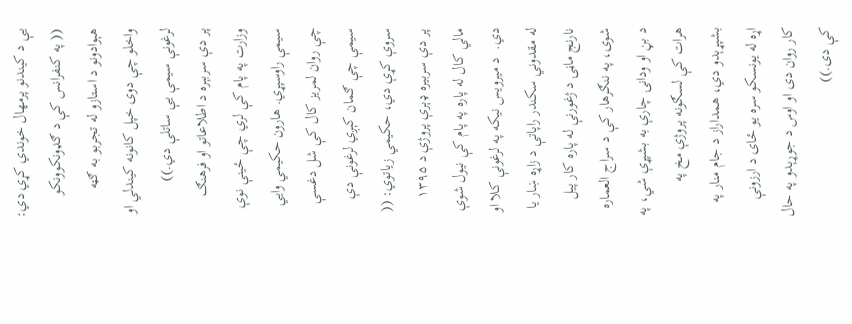یې د کیندنو پرمهال خوندي کړي دي: (( په کنفرانس کې د ګډونکوونکو هېوادونو د استازو له تجربو به ګټه واخلو چې دوی خپل کانونه کیندلي او لرغونې سیمې یې ساتلې دي.))
پر دې سربېره د اطلاعاتو او فرهنګ وزارت په پام کې لري چې ځینې نوې سیمې راوسپړي. هارون حکیمي وايي چې روان لمریز کال کې شل دغسې سیمې چې ګمان کېږي لرغونې دې سروې کړې دي، حکیمي زیاتوي: (( پر دې سربیره ډېرې پروژې د ۱۳۹۵ مالي کال له پاره په پام کې نیول شوې دي.  د ميرويس نيکه په لرغونې کلا او له مقدوني سکندر راپاتې د زاړه ښار يا نارنج ماڼۍ د ژغورنې له پاره کار پيل شوی، په ننګرهار کې د سراج العماره د بڼ او ودانۍ چارې به بشپړې شي، په هرات کې لسګونه پروژې مخ په بشپړېدو دي، همداراز د جام منار په اړه له يونسکو سره يو ځای د ارزونې کار روان دی او اوس د جوړېدو په حال کې دی.))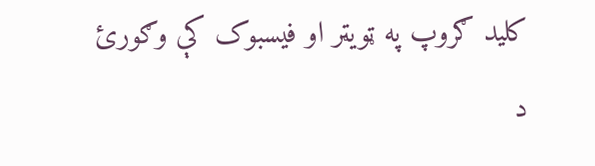کلید ګروپ په ټویټر او فیسبوک کې وګورئ
د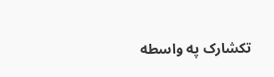تکشارک په واسطه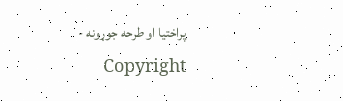پراختیا او طرحه جوړونه - Copyright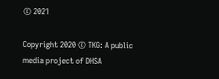© 2021

Copyright 2020 © TKG: A public media project of DHSA